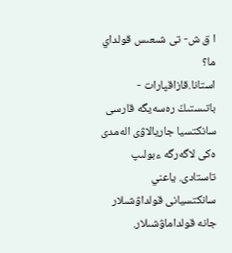ا ق ش- تى شىعىس قولداي ما؟
استانا.قازاقپارات - باتىستىڭ رەسەيگە قارسى سانكتسيا جاريالاۋى الەمدى ەكى لاگەرگە ءبولىپ تاستادى. ياعني سانكتسيانى قولداۋشىلار جانە قولداماۋشىلار.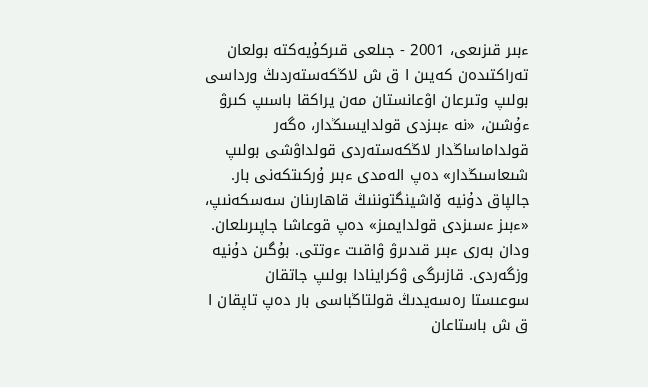ءبىر قىزىعى، 2001 - جىلعى قىركۇيەكتە بولعان تەراكتىدەن كەيىن ا ق ش لاڭكەستەردىڭ ورداسى بولىپ وتىرعان اۋعانستان مەن يراكقا باسىپ كىرۋ ءۇشىن، «نە ءبىزدى قولدايسىڭدار، ەگەر قولداماساڭدار لاڭكەستەردى قولداۋشى بولىپ شىعاسىڭدار» دەپ الەمدى ءبىر ۇركىتكەنى بار.
جالپاق دۇنيە ۆاشينگتوننىڭ قاھارىنان سەسكەنىپ، «ءبىز ءسىزدى قولدايمىز» دەپ قوعاشا جاپىرىلعان. ودان بەرى ءبىر قىدىرۋ ۋاقىت ءوتتى. بۇگىن دۇنيە وزگەردى. قازىرگى ۋكراينادا بولىپ جاتقان سوعىستا رەسەيدىڭ قولتاڭباسى بار دەپ تاپقان ا ق ش باستاعان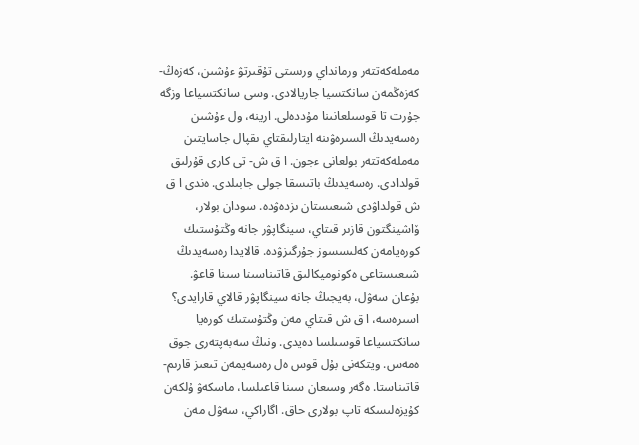مەملەكەتتەر ورمانداي ورىستى تۇقىرتۋ ءۇشىن، كەزەڭ- كەزەڭمەن سانكتسيا جاريالادى. وسى سانكتسياعا وزگە جۇرت تا قوسىلعانىنا مۇددەلى. ارينە، ول ءۇشىن رەسەيدىڭ السىرەۋىنە ايتارلىقتاي ىقپال جاسايتىن مەملەكەتتەر بولعانى ءجون. ا ق ش- تى كارى قۇرلىق قولدادى. رەسەيدىڭ باتىسقا جولى جابىلدى. ەندى ا ق ش قولداۋدى شىعىستان ىزدەۋدە. سودان بولار، ۆاشينگتون قازىر قىتاي، سينگاپۋر جانە وڭتۇستىك كورەيامەن كەلىسسوز جۇرگىزۋدە. قالايدا رەسەيدىڭ شىعىستاعى ەكونوميكالىق قاتىناسىنا سىنا قاعۋ.
بۇعان سەۋل، بەيجىڭ جانە سينگاپۋر قالاي قارايدى؟ اسىرەسە، ا ق ش قىتاي مەن وڭتۇستىك كورەيا سانكتسياعا قوسىلسا دەيدى. ونىڭ سەبەپتەرى جوق ەمەس. ويتكەنى بۇل قوس ەل رەسەيمەن تىعىز قارىم- قاتىناستا. ەگەر وسىعان سىنا قاعىلسا، ماسكەۋ ۇلكەن كۇيزەلىسكە تاپ بولارى حاق. اگاراكي، سەۋل مەن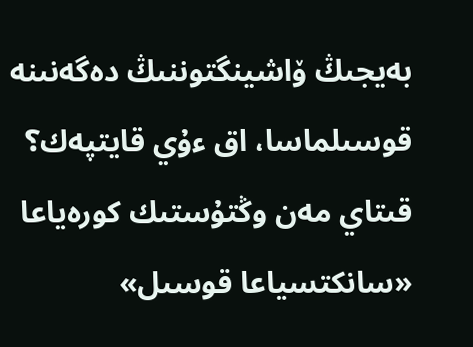بەيجىڭ ۆاشينگتوننىڭ دەگەنىنە قوسىلماسا، اق ءۇي قايتپەك؟ قىتاي مەن وڭتۇستىك كورەياعا «سانكتسياعا قوسىل»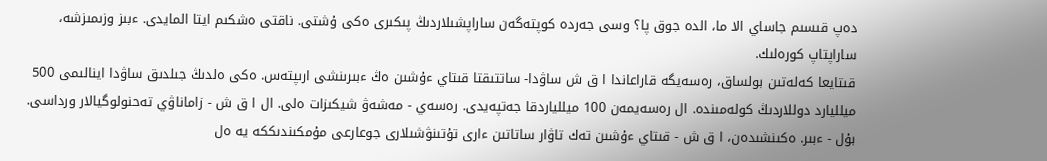دەپ قىسىم جاساي الا ما، الدە جوق پا؟ وسى جەردە كوپتەگەن ساراپشىلاردىڭ پىكىرى ەكى ۇشتى. ناقتى ەشكىم ايتا المايدى. ءبىز وزىمىزشە، ساراپتاپ كورەلىك.
قىتايعا كەلەتىن بولساق، رەسەيگە قاراعاندا ا ق ش ساۋدا- ساتتىقتا قىتاي ءۇشىن ەڭ ءبىرىنشى ارىپتەس. ەكى ەلدىڭ جىلدىق ساۋدا اينالىمى 500 ميلليارد دوللاردىڭ كولەمىندە. ال رەسەيمەن 100 ميللياردقا جەتپەيدى. رەسەي - مەشەۋ شيكىزات ەلى. ال ا ق ش - زاماناۋي تەحنولوگيالار ورداسى. بۇل - ءبىر. ەكىنشىدەن، ا ق ش - قىتاي ءۇشىن تەك تاۋار ساتاتىن ءارى تۇتىنۋشىلارى جوعارعى مۇمكىندىككە يە ەل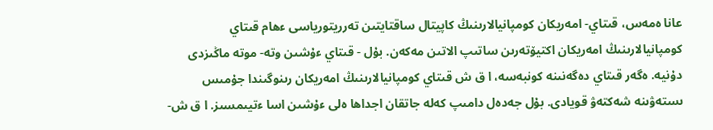عانا ەمەس، قىتاي- امەريكان كومپانيالارىنىڭ كاپيتال ساقتايتىن تەرريتورياسى ءھام قىتاي كومپانيالارىنىڭ امەريكان اكتيۆتەرىن ساتىپ الاتىن مەكەن. بۇل - قىتاي ءۇشىن وتە- موتە ماڭىزدى دۇنيە. ەگەر قىتاي دەگەنىنە كونبەسە، ا ق ش قىتاي كومپانيالارىنىڭ امەريكان رىنوگىندا جۇمىس ىستەۋىنە شەكتەۋ قويادى. بۇل جەدەل دامىپ كەلە جاتقان اجداھا ەلى ءۇشىن اسا ءتيىمسىز. ا ق ش-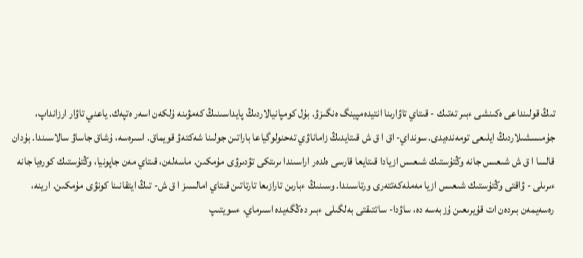تىڭ قولىنداعى ەكىنشى ءبىر تەتىك - قىتاي تاۋارىنا انتيدەمپينگ ەنگىزۋ. بۇل كومپانيالاردىڭ پايداسىنىڭ كەمۋىنە ۇلكەن اسەر ەتپەك. ياعني تاۋار ارزانداپ، جۇمىسشىلاردىڭ ايلىعى تومەندەيدى. سونداي- اق ا ق ش قىتايدىڭ زاماناۋي تەحنولوگياعا باراتىن جولىنا شەكتەۋ قويماق. اسىرەسە، ۇشاق جاساۋ سالاسىندا. بۇدان قالسا ا ق ش شىعىس جانە وڭتۇستىك شىعىس ازيادا قىتايعا قارسى ەلدەر اراسىندا ىرىتكى تۋدىرۋى مۇمكىن. ماسەلەن، قىتاي مەن جاپونيا، وڭتۇستىك كورەيا جانە ءىرىلى - ۋاقتى وڭتۇستىك شىعىس ازيا مەملەكەتتەرى ورتاسىندا. وسىنىڭ ءبارىن تارازىعا تارتاتىن قىتاي امالسىز ا ق ش- تىڭ ايتقانىنا كونۋى مۇمكىن. ارينە، رەسەيمەن بىردەن ات قۇيرىعىن ۇزبەسە دە، ساۋدا- ساتتىقتى بەلگىلى ءبىر دەڭگەيدە اسىرماي، ءسويتىپ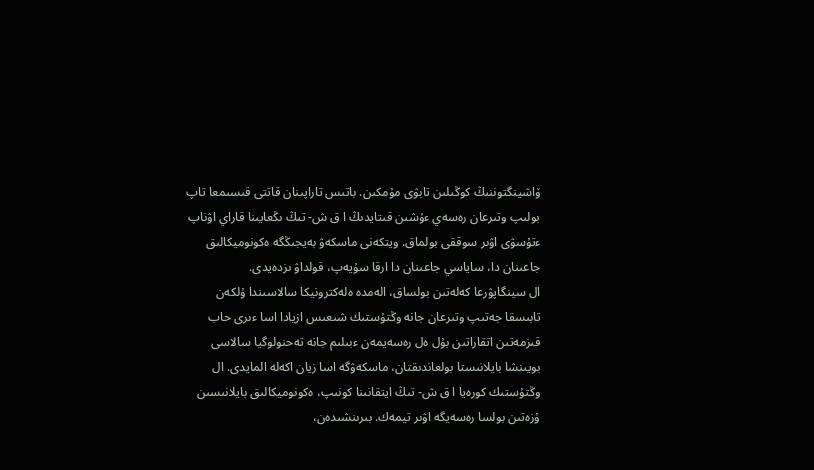ۆاشينگتوننىڭ كوڭىلىن تابۋى مۇمكىن. باتىس تاراپىنان قاتتى قىسىمعا تاپ بولىپ وتىرعان رەسەي ءۇشىن قىتايدىڭ ا ق ش- تىڭ ىڭعايىنا قاراي اۋناپ ءتۇسۋى اۋىر سوققى بولماق. ويتكەنى ماسكەۋ بەيجىڭگە ەكونوميكالىق جاعىنان دا، ساياسي جاعىنان دا ارقا سۇيەپ، قولداۋ ىزدەيدى.
ال سينگاپۋرعا كەلەتىن بولساق، الەمدە ەلەكترونيكا سالاسىندا ۇلكەن تابىسقا جەتىپ وتىرعان جانە وڭتۇستىك شىعىس ازيادا اسا ءىرى حاب قىزمەتىن اتقاراتىن بۇل ەل رەسەيمەن ءبىلىم جانە تەحنولوگيا سالاسى بويىنشا بايلانىستا بولعاندىقتان، ماسكەۋگە اسا زيان اكەلە المايدى. ال وڭتۇستىك كورەيا ا ق ش- تىڭ ايتقانىنا كونىپ، ەكونوميكالىق بايلانىسىن ۇزەتىن بولسا رەسەيگە اۋىر تيمەك. بىرىنشىدەن،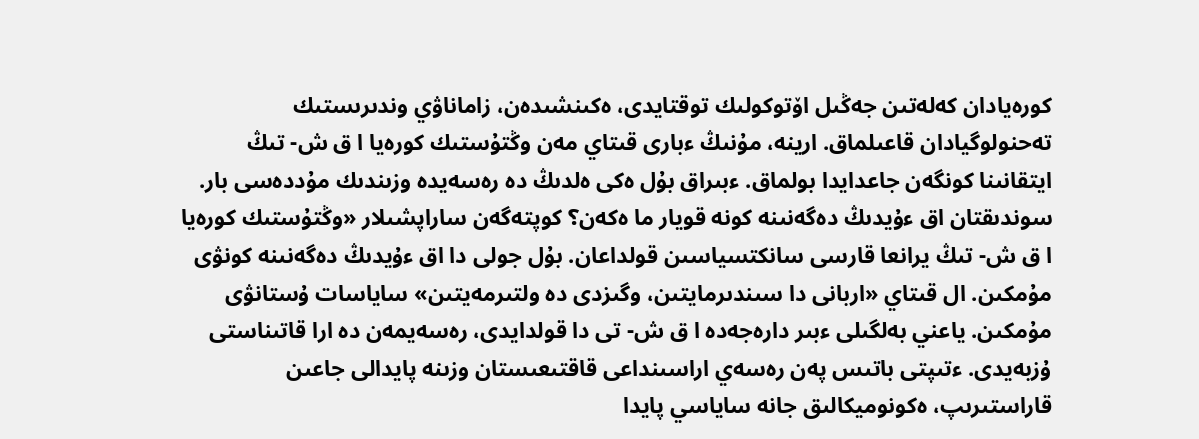كورەيادان كەلەتىن جەڭىل اۆتوكولىك توقتايدى، ەكىنشىدەن، زاماناۋي وندىرىستىك تەحنولوگيادان قاعىلماق. ارينە، مۇنىڭ ءبارى قىتاي مەن وڭتۇستىك كورەيا ا ق ش- تىڭ ايتقانىنا كونگەن جاعدايدا بولماق. ءبىراق بۇل ەكى ەلدىڭ دە رەسەيدە وزىندىك مۇددەسى بار. سوندىقتان اق ءۇيدىڭ دەگەنىنە كونە قويار ما ەكەن؟ كوپتەگەن ساراپشىلار «وڭتۇستىك كورەيا ا ق ش- تىڭ يرانعا قارسى سانكتسياسىن قولداعان. بۇل جولى دا اق ءۇيدىڭ دەگەنىنە كونۋى مۇمكىن. ال قىتاي «اربانى دا سىندىرمايتىن، وگىزدى دە ولتىرمەيتىن» ساياسات ۇستانۋى مۇمكىن. ياعني بەلگىلى ءبىر دارەجەدە ا ق ش- تى دا قولدايدى، رەسەيمەن دە ارا قاتىناستى ۇزبەيدى. ءتىپتى باتىس پەن رەسەي اراسىنداعى قاقتىعىستان وزىنە پايدالى جاعىن قاراستىرىپ، ەكونوميكالىق جانە ساياسي پايدا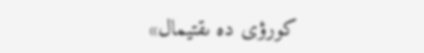كورۋى دە ىقتيمال»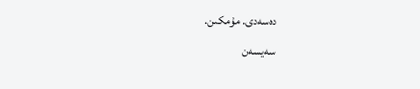دەسەدى. مۇمكىن.
سەيسەن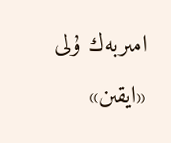امىربەك ۇلى
«ايقىن»